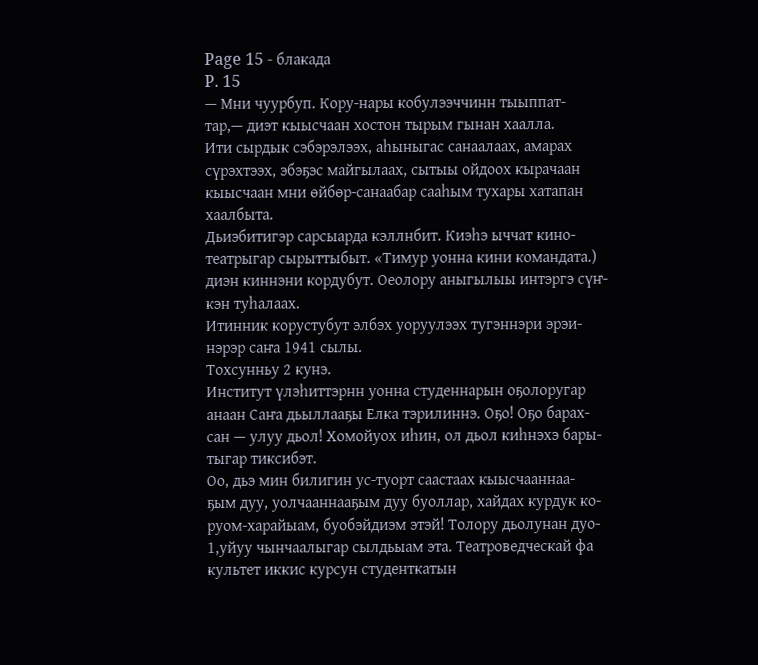Page 15 - блакада
P. 15
— Мни чуурбуп. Кору-нары кобулээччинн тыыппат-
тар,— диэт кыысчаан хостон тырым гынан хаалла.
Ити сырдык сэбэрэлээх, аһыныгас санаалаах, амарах
сүрэхтээх, эбэҕэс майгылаах, сытыы ойдоох кырачаан
кыысчаан мни өйбөр-санаабар сааһым тухары хатапан
хаалбыта.
Дьиэбитигэр сарсыарда кэллнбит. Киэһэ ыччат кино-
театрыгар сырыттыбыт. «Тимур уонна кини командата.)
диэн киннэни кордубут. Оеолору аныгылыы интэргэ сүҥ-
кэн туһалаах.
Итинник корустубут элбэх уоруулээх тугэннэри эрэи-
нэрэр саҥа 1941 сылы.
Тохсунньу 2 кунэ.
Институт үлэһиттэрнн уонна студеннарын оҕолоругар
анаан Саҥа дьыллааҕы Елка тэрилиннэ. Оҕо! Оҕо барах-
сан — улуу дьол! Хомойуох иһин, ол дьол киһнэхэ бары-
тыгар тиксибэт.
Оо, дьэ мин билигин ус-туорт саастаах кыысчааннаа-
ҕым дуу, уолчааннааҕым дуу буоллар, хайдах курдук ко-
руом-харайыам, буобэйдиэм этэй! Толору дьолунан дуо-
1,уйуу чынчаалыгар сылдьыам эта. Театроведческай фа
культет иккис курсун студенткатын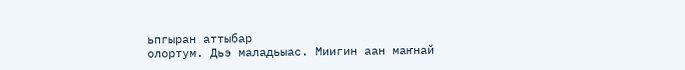ьпгыран аттыбар
олортум. Дьэ маладьыас. Миигин аан маҥнай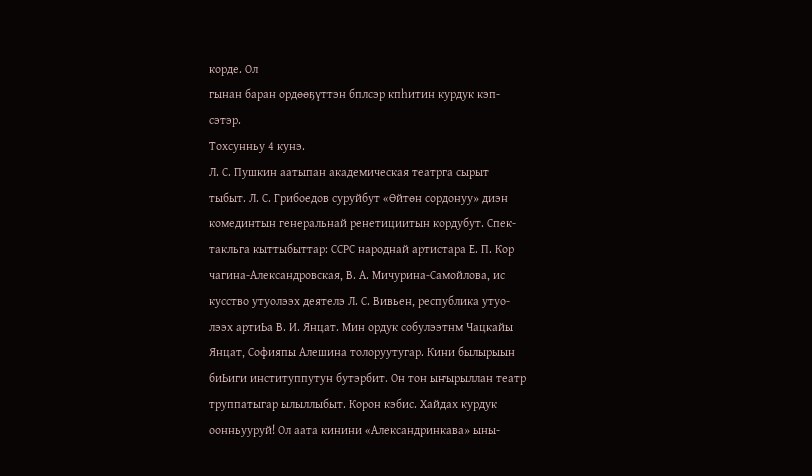корде. Ол
гынан баран ордөөҕүттэн бплсэр кпһитин курдук кэп-
сэтэр.
Тохсунньу 4 кунэ.
Л. С. Пушкин аатыпан академическая театрга сырыт
тыбыт. Л. С. Грибоедов суруйбут «Өйтөн сордонуу» диэн
комединтын генеральнай ренетициитын кордубут. Спек-
такльга кыттыбыттар: ССРС народнай артистара Е. П. Кор
чагина-Александровская, В. А. Мичурина-Самойлова, ис
кусство утуолээх деятелэ Л. С. Вивьен, республика утуо-
лээх артиЬа В. И. Янцат. Мин ордук собулээтнм Чацкайы
Янцат, Софияпы Алешина толоруутугар. Кини былырыын
биЬиги институппутун бутэрбит. Он тон ыҥырыллан театр
труппатыгар ылыллыбыт. Корон кэбис. Хайдах курдук
оонньууруй! Ол аата кинини «Александринкава» ыны-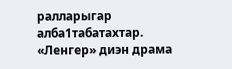ралларыгар алба1табатахтар.
«Ленгер» диэн драма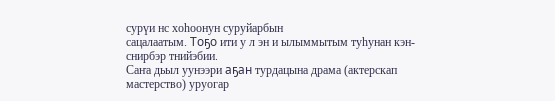сурүи нс хоһоонун суруйарбын
сацалаатым. Тоҕо ити у л эн и ылыммытым туһунан кэн-
снирбэр тнийэбии.
Саҥа дьыл уунээри аҕан турдацына драма (актерскап
мастерство) уруогар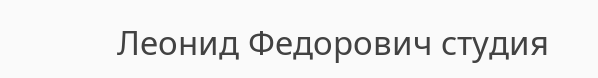Леонид Федорович студия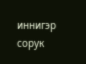иннигэр
сорук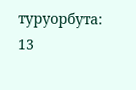туруорбута:
13